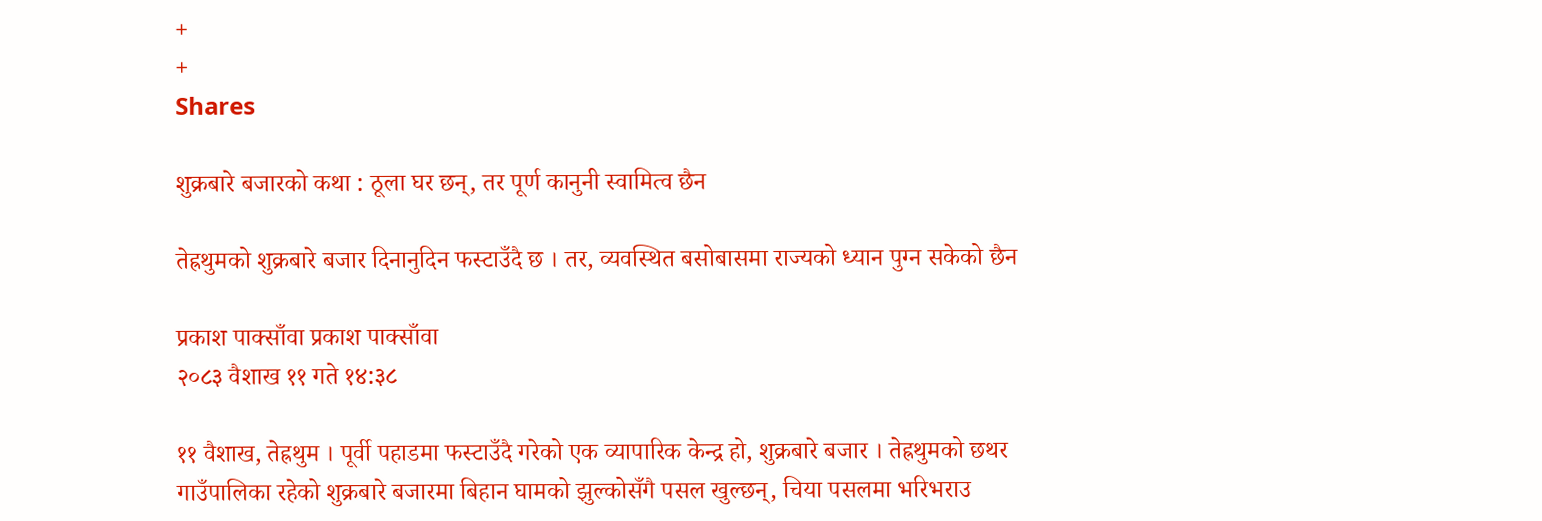+
+
Shares

शुक्रबारे बजारको कथा : ठूला घर छन्, तर पूर्ण कानुनी स्वामित्व छैन

तेह्रथुमको शुक्रबारे बजार दिनानुदिन फस्टाउँदै छ । तर, व्यवस्थित बसोबासमा राज्यको ध्यान पुग्न सकेको छैन

प्रकाश पाक्साँवा प्रकाश पाक्साँवा
२०८३ वैशाख ११ गते १४:३८

११ वैशाख, तेह्रथुम । पूर्वी पहाडमा फस्टाउँदै गरेको एक व्यापारिक केन्द्र हो, शुक्रबारे बजार । तेह्रथुमको छथर गाउँपालिका रहेको शुक्रबारे बजारमा बिहान घामको झुल्कोसँगै पसल खुल्छन्, चिया पसलमा भरिभराउ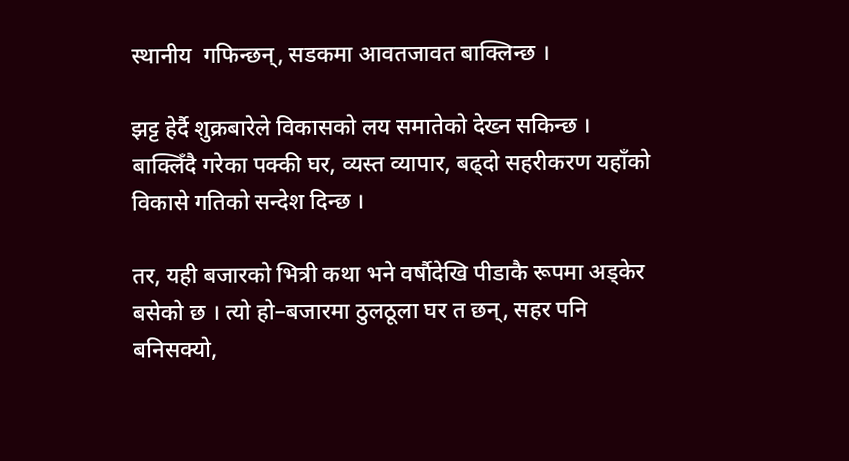स्थानीय  गफिन्छन्, सडकमा आवतजावत बाक्लिन्छ ।

झट्ट हेर्दै शुक्रबारेले विकासको लय समातेको देख्न सकिन्छ । बाक्लिँदै गरेका पक्की घर, व्यस्त व्यापार, बढ्दो सहरीकरण यहाँको विकासे गतिको सन्देश दिन्छ ।

तर, यही बजारको भित्री कथा भने वर्षौदेखि पीडाकै रूपमा अड्केर बसेको छ । त्यो हो–बजारमा ठुलठूला घर त छन्, सहर पनि बनिसक्यो,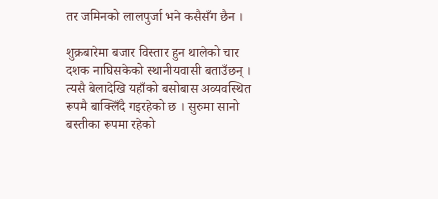तर जमिनको लालपुर्जा भने कसैसँग छैन ।

शुक्रबारेमा बजार विस्तार हुन थालेको चार दशक नाघिसकेको स्थानीयवासी बताउँछन् । त्यसै बेलादेखि यहाँको बसोबास अव्यवस्थित रूपमै बाक्लिँदै गइरहेको छ । सुरुमा सानो बस्तीका रूपमा रहेको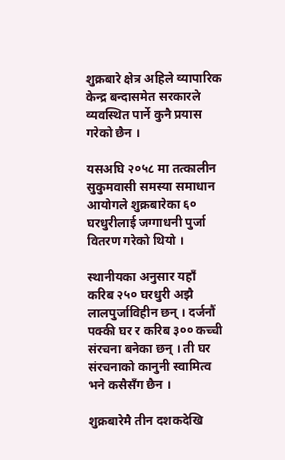शुक्रबारे क्षेत्र अहिले व्यापारिक केन्द्र बन्दासमेत सरकारले व्यवस्थित पार्ने कुनै प्रयास गरेको छैन ।

यसअघि २०५८ मा तत्कालीन सुकुमवासी समस्या समाधान आयोगले शुक्रबारेका ६० घरधुरीलाई जग्गाधनी पुर्जा वितरण गरेको थियो ।

स्थानीयका अनुसार यहाँ करिब २५० घरधुरी अझै लालपुर्जाविहीन छन् । दर्जनौं पक्की घर र करिब ३०० कच्ची संरचना बनेका छन् । ती घर संरचनाको कानुनी स्वामित्व भने कसैसँग छैन ।

शुक्रबारेमै तीन दशकदेखि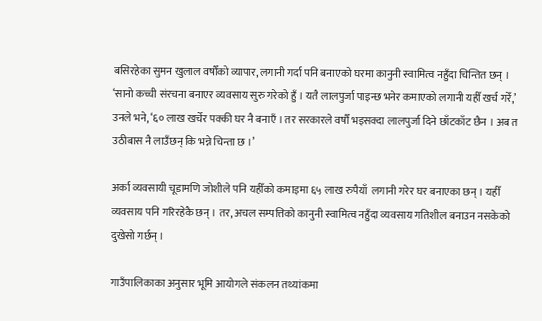बसिरहेका सुमन खुलाल वर्षौंको व्यापार, लगानी गर्दा पनि बनाएको घरमा कानुनी स्वामित्व नहुँदा चिन्तित छन् । ‘सानो कच्ची संरचना बनाएर व्यवसाय सुरु गरेको हुँ । यतै लालपुर्जा पाइन्छ भनेर कमाएको लगानी यहीँ खर्च गरेँ,’ उनले भने, ‘६० लाख खर्चेर पक्की घर नै बनाएँ । तर सरकारले वर्षौं भइसक्दा लालपुर्जा दिने छाँटकाँट छैन । अब त उठीबास नै लाउँछन् कि भन्ने चिन्ता छ ।’

अर्का व्यवसायी चूडामणि जोशीले पनि यहीँको कमाइमा ६५ लाख रुपैयाँ  लगानी गरेर घर बनाएका छन् । यहीँ व्यवसाय पनि गरिरहेकै छन् । तर, अचल सम्पत्तिको कानुनी स्वामित्व नहुँदा व्यवसाय गतिशील बनाउन नसकेको दुखेसो गर्छन् ।

गाउँपालिकाका अनुसार भूमि आयोगले संकलन तथ्यांकमा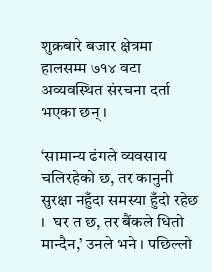शुक्रबारे बजार क्षेत्रमा हालसम्म ७१४ वटा अव्यवस्थित संरचना दर्ता भएका छन् ।

‘सामान्य ढंगले व्यवसाय चलिरहेको छ, तर कानुनी सुरक्षा नहुँदा समस्या हुँदो रहेछ ।  घर त छ, तर बैंकले धितो मान्दैन,’ उनले भने । पछिल्लो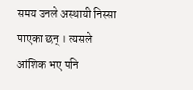समय उनले अस्थायी निस्सा पाएका छन् । त्यसले आंशिक भए पनि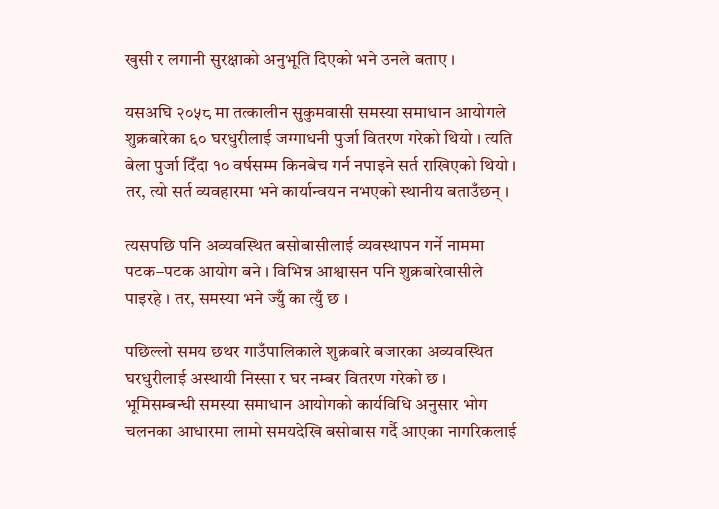खुसी र लगानी सुरक्षाको अनुभूति दिएको भने उनले बताए ।

यसअघि २०५८ मा तत्कालीन सुकुमवासी समस्या समाधान आयोगले शुक्रबारेका ६० घरधुरीलाई जग्गाधनी पुर्जा वितरण गरेको थियो । त्यति बेला पुर्जा दिँदा १० वर्षसम्म किनबेच गर्न नपाइने सर्त राखिएको थियो । तर, त्यो सर्त व्यवहारमा भने कार्यान्वयन नभएको स्थानीय बताउँछन् ।

त्यसपछि पनि अव्यवस्थित बसोबासीलाई व्यवस्थापन गर्ने नाममा पटक–पटक आयोग बने । विभिन्न आश्वासन पनि शुक्रबारेवासीले पाइरहे । तर, समस्या भने ज्युँ का त्युँ छ ।

पछिल्लो समय छथर गाउँपालिकाले शुक्रबारे बजारका अव्यवस्थित घरधुरीलाई अस्थायी निस्सा र घर नम्बर वितरण गरेको छ । भूमिसम्बन्धी समस्या समाधान आयोगको कार्यविधि अनुसार भोग चलनका आधारमा लामो समयदेखि बसोबास गर्दै आएका नागरिकलाई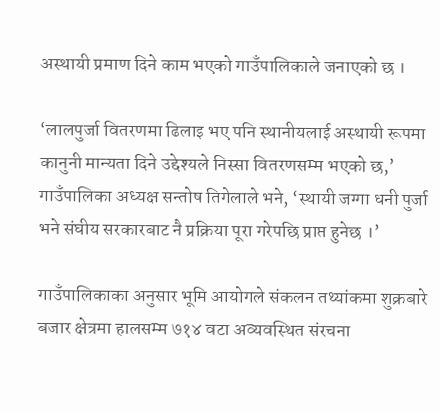अस्थायी प्रमाण दिने काम भएको गाउँपालिकाले जनाएको छ ।

‘लालपुर्जा वितरणमा ढिलाइ भए पनि स्थानीयलाई अस्थायी रूपमा कानुनी मान्यता दिने उद्देश्यले निस्सा वितरणसम्म भएको छ,’ गाउँपालिका अध्यक्ष सन्तोष तिगेलाले भने, ‘स्थायी जग्गा धनी पुर्जा भने संघीय सरकारबाट नै प्रक्रिया पूरा गरेपछि प्राप्त हुनेछ ।’

गाउँपालिकाका अनुसार भूमि आयोगले संकलन तथ्यांकमा शुक्रबारे बजार क्षेत्रमा हालसम्म ७१४ वटा अव्यवस्थित संरचना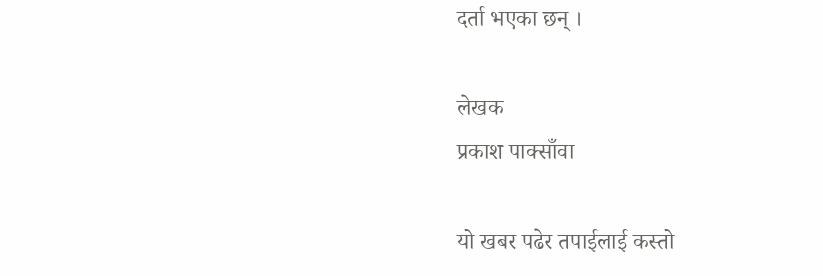दर्ता भएका छन् ।

लेखक
प्रकाश पाक्साँवा

यो खबर पढेर तपाईलाई कस्तो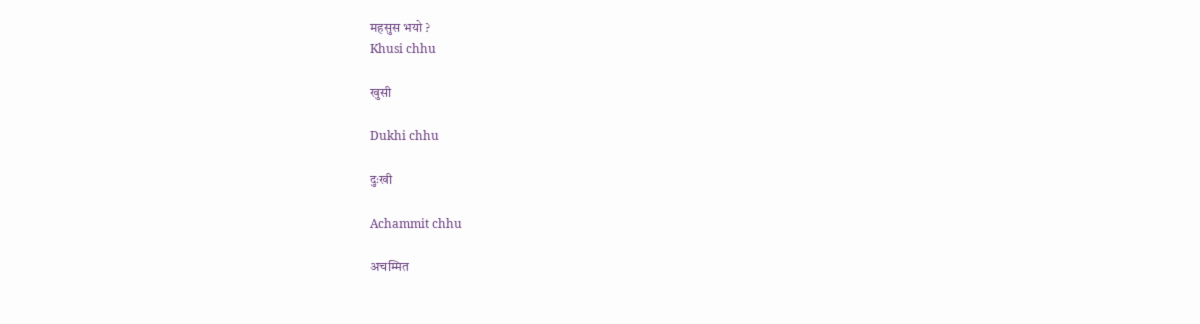महसुस भयो ?
Khusi chhu

खुसी

Dukhi chhu

दुःखी

Achammit chhu

अचम्मित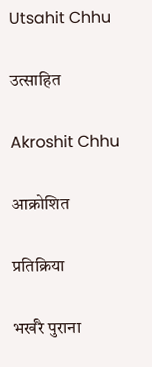Utsahit Chhu

उत्साहित

Akroshit Chhu

आक्रोशित

प्रतिक्रिया

भर्खरै पुराना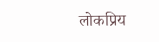लोकप्रिय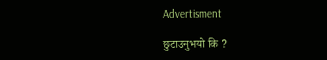Advertisment

छुटाउनुभयो कि ?